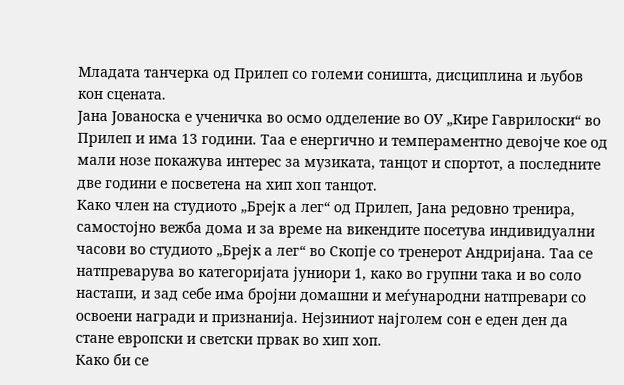Младата танчерка од Прилеп со големи соништа, дисциплина и љубов кон сцената.
Јана Јованоска е ученичка во осмо одделение во ОУ „Кире Гаврилоски“ во Прилеп и има 13 години. Таа е енергично и темпераментно девојче кое од мали нозе покажува интерес за музиката, танцот и спортот, а последните две години е посветенa на хип хоп танцот.
Како член на студиото „Брејк а лег“ од Прилеп, Јана редовно тренира, самостојно вежба дома и за време на викендите посетува индивидуални часови во студиото „Брејк а лег“ во Скопје со тренерот Андријана. Таа се натпреварува во категоријата јуниори 1, како во групни така и во соло настапи, и зад себе има бројни домашни и меѓународни натпревари со освоени награди и признанија. Нејзиниот најголем сон е еден ден да стане европски и светски првак во хип хоп.
Како би се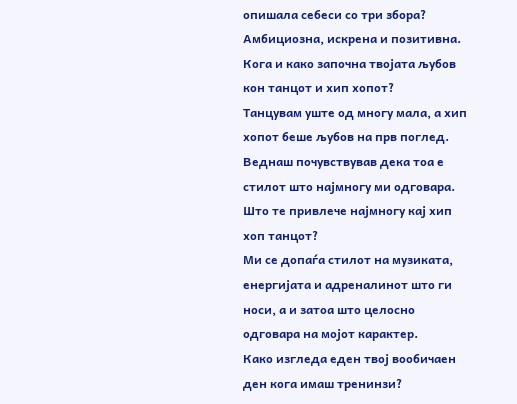опишала себеси со три збора?
Амбициозна, искрена и позитивна.
Кога и како започна твојата љубов кон танцот и хип хопот?
Танцувам уште од многу мала, а хип хопот беше љубов на прв поглед. Веднаш почувствував дека тоа е стилот што најмногу ми одговара.
Што те привлече најмногу кај хип хоп танцот?
Ми се допаѓа стилот на музиката, енергијата и адреналинот што ги носи, а и затоа што целосно одговара на мојот карактер.
Како изгледа еден твој вообичаен ден кога имаш тренинзи?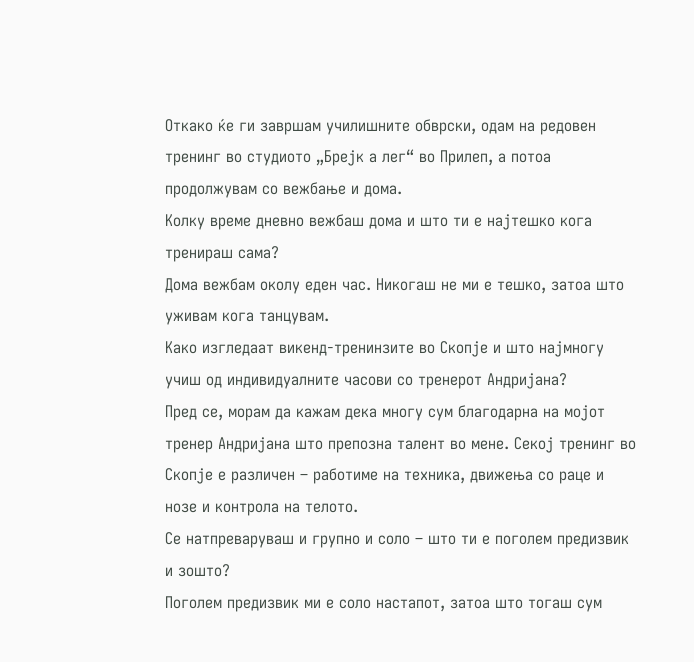Откако ќе ги завршам училишните обврски, одам на редовен тренинг во студиото „Брејк а лег“ во Прилеп, а потоа продолжувам со вежбање и дома.
Колку време дневно вежбаш дома и што ти е најтешко кога тренираш сама?
Дома вежбам околу еден час. Никогаш не ми е тешко, затоа што уживам кога танцувам.
Како изгледаат викенд-тренинзите во Скопје и што најмногу учиш од индивидуалните часови со тренерот Андријана?
Пред се, морам да кажам дека многу сум благодарна на мојот тренер Андријана што препозна талент во мене. Секој тренинг во Скопје е различен – работиме на техника, движења со раце и нозе и контрола на телото.
Се натпреваруваш и групно и соло – што ти е поголем предизвик и зошто?
Поголем предизвик ми е соло настапот, затоа што тогаш сум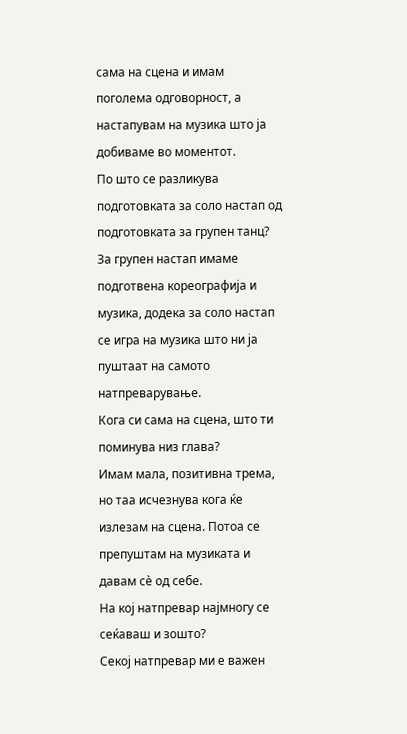сама на сцена и имам поголема одговорност, а настапувам на музика што ја добиваме во моментот.
По што се разликува подготовката за соло настап од подготовката за групен танц?
За групен настап имаме подготвена кореографија и музика, додека за соло настап се игра на музика што ни ја пуштаат на самото натпреварување.
Кога си сама на сцена, што ти поминува низ глава?
Имам мала, позитивна трема, но таа исчезнува кога ќе излезам на сцена. Потоа се препуштам на музиката и давам сè од себе.
На кој натпревар најмногу се сеќаваш и зошто?
Секој натпревар ми е важен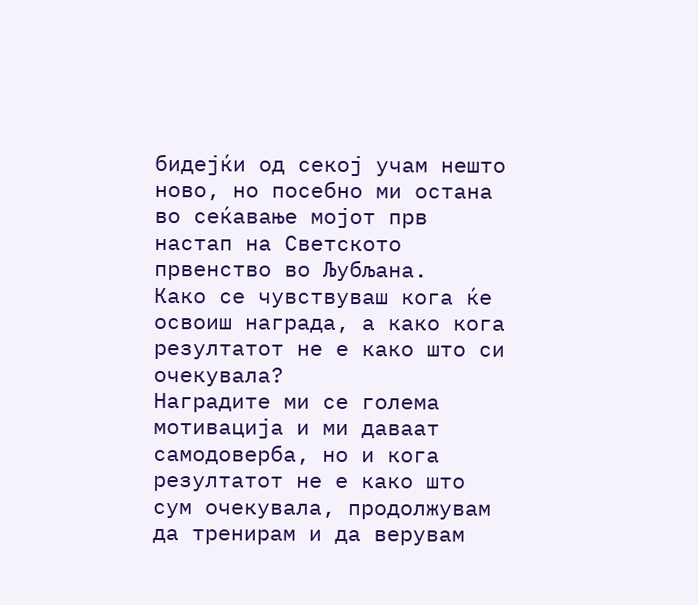бидејќи од секој учам нешто ново, но посебно ми остана во сеќавање мојот прв настап на Светското првенство во Љубљана.
Како се чувствуваш кога ќе освоиш награда, а како кога резултатот не е како што си очекувала?
Наградите ми се голема мотивација и ми даваат самодоверба, но и кога резултатот не е како што сум очекувала, продолжувам да тренирам и да верувам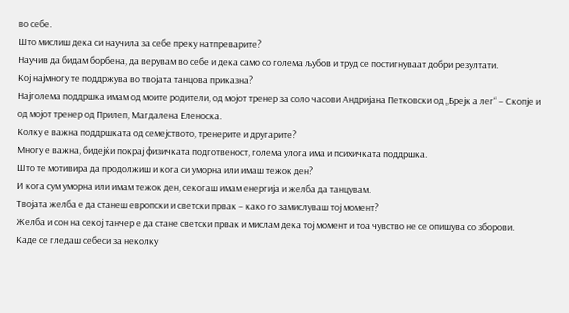во себе.
Што мислиш дека си научила за себе преку натпреварите?
Научив да бидам борбена, да верувам во себе и дека само со голема љубов и труд се постигнуваат добри резултати.
Кој најмногу те поддржува во твојата танцова приказна?
Најголема поддршка имам од моите родители, од мојот тренер за соло часови Андријана Петковски од „Брејк а лег“ – Скопје и од мојот тренер од Прилеп, Магдалена Еленоска.
Колку е важна поддршката од семејството, тренерите и другарите?
Многу е важна, бидејќи покрај физичката подготвеност, голема улога има и психичката поддршка.
Што те мотивира да продолжиш и кога си уморна или имаш тежок ден?
И кога сум уморна или имам тежок ден, секогаш имам енергија и желба да танцувам.
Твојата желба е да станеш европски и светски првак – како го замислуваш тој момент?
Желба и сон на секој танчер е да стане светски првак и мислам дека тој момент и тоа чувство не се опишува со зборови.
Каде се гледаш себеси за неколку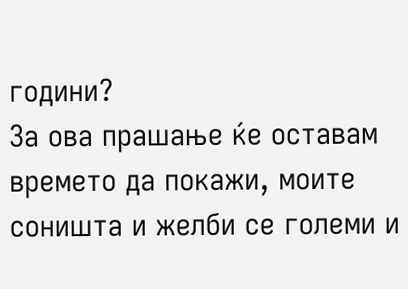години?
За ова прашање ќе оставам времето да покажи, моите соништа и желби се големи и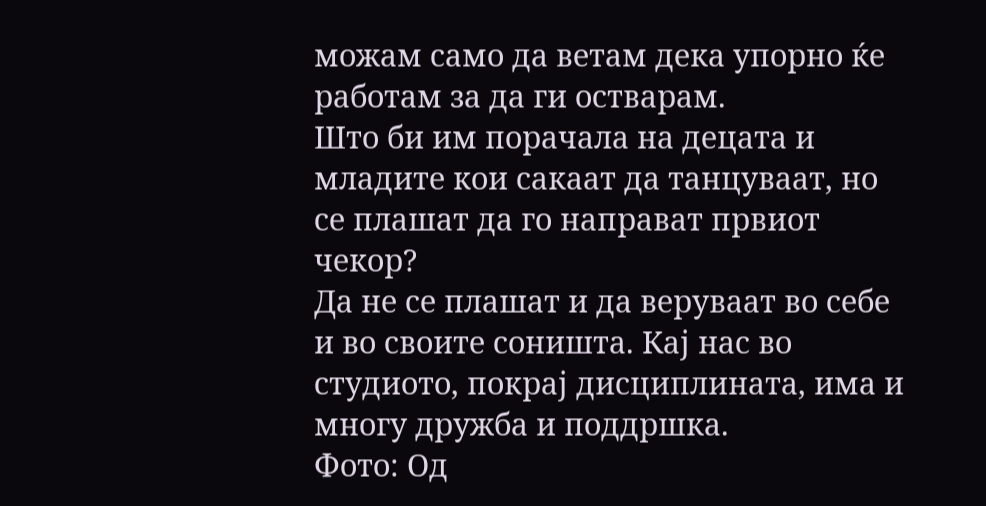можам само да ветам дека упорно ќе работам за да ги остварам.
Што би им порачала на децата и младите кои сакаат да танцуваат, но се плашат да го направат првиот чекор?
Да не се плашат и да веруваат во себе и во своите соништа. Кај нас во студиото, покрај дисциплината, има и многу дружба и поддршка.
Фото: Од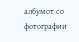албумот со фотографии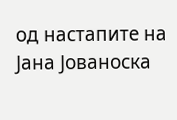од настапите на Јана Јованоска